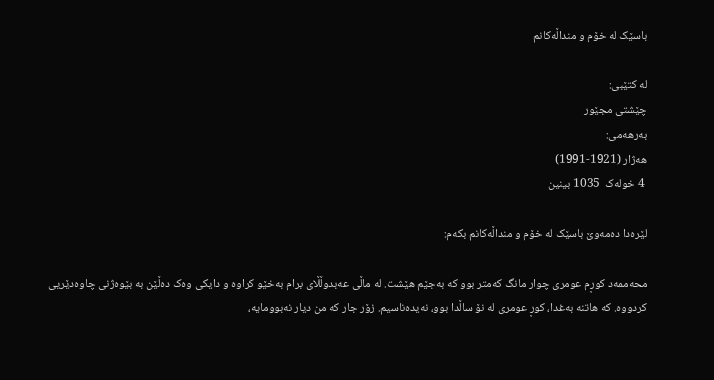باسێک لە خۆم و منداڵەکانم

لە کتێبی:
چێشتی مجێور
بەرهەمی:
هەژار (1921-1991)
 4 خولەک  1035 بینین

لێرەدا دەمەوێ باسێک لە خۆم و منداڵەکانم بکەم:

محەممەد کوڕم عومری چوار مانگ کەمتر بوو کە بەجێم هێشت. لە ماڵی عەبدوڵڵای برام بەخێو کراوە و دایکی وەک دەڵێن بە بێوەژنی چاوەدێریی کردووە. کە هاتنە بەغدا، کوڕ عومری لە نۆ ساڵدا بوو، نەیدەناسیم. زۆر جار کە من دیار نەبوومایە،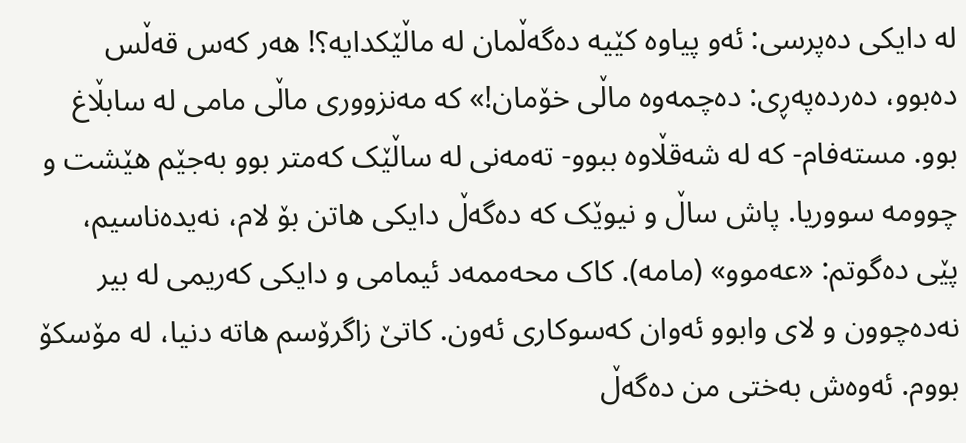لە دایکی دەپرسی: ئەو پیاوە کێیە دەگەڵمان لە ماڵێکدایە؟! هەر کەس قەڵس دەبوو، دەردەپەڕی: دەچمەوە ماڵی خۆمان!» کە مەنزووری ماڵی مامی لە سابڵاغ بوو. مستەفام- کە لە شەقڵاوە ببوو- تەمەنی لە ساڵێک کەمتر بوو بەجێم هێشت و چوومە سووریا. پاش ساڵ و نیوێک کە دەگەڵ دایکی هاتن بۆ لام، نەیدەناسیم، پێی دەگوتم: «عەموو» (مامە). کاک محەممەد ئیمامی و دایکی کەریمی لە بیر نەدەچوون و لای وابوو ئەوان کەسوکاری ئەون. کاتێ زاگرۆسم هاتە دنیا، لە مۆسکۆ بووم. ئەوەش بەختی من دەگەڵ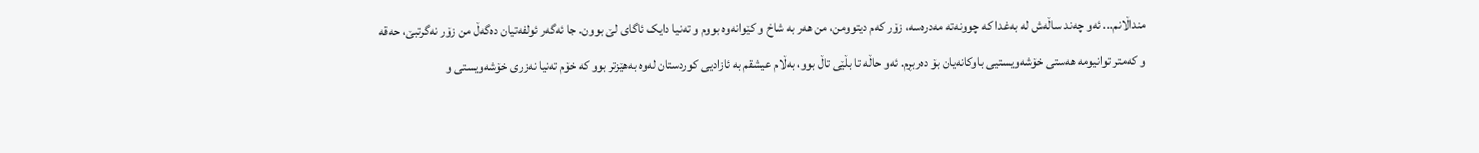منداڵانم... ئەو چەند ساڵەش لە بەغدا کە چوونەتە مەدرەسە، زۆر کەم دیتوومن، من هەر بە شاخ و کێوانەوە بووم و تەنیا دایک ئاگای لێ بوون. جا ئەگەر ئولفەتیان دەگەڵ من زۆر نەگرتبێ، حەقە و کەمتر توانیومە هەستی خۆشەویستیی باوکانەیان بۆ دەربڕم. ئەو حاڵە تا بڵێی تاڵ بوو، بەڵام عیشقم بە ئازادیی کوردستان لەوە بەهێزتر بوو کە خۆم تەنیا نەزری خۆشەویستی و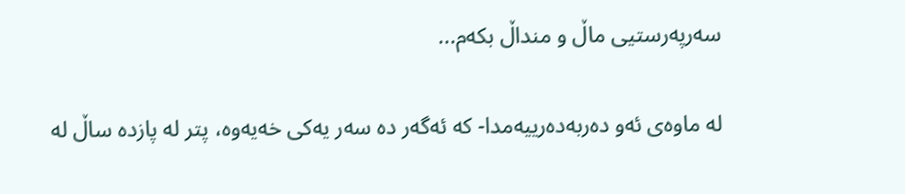سەرپەرستیی ماڵ و منداڵ بکەم...

لە ماوەی ئەو دەربەدەرییەمدا- کە ئەگەر دە سەر یەکی خەیەوە، پتر لە پازدە ساڵ لە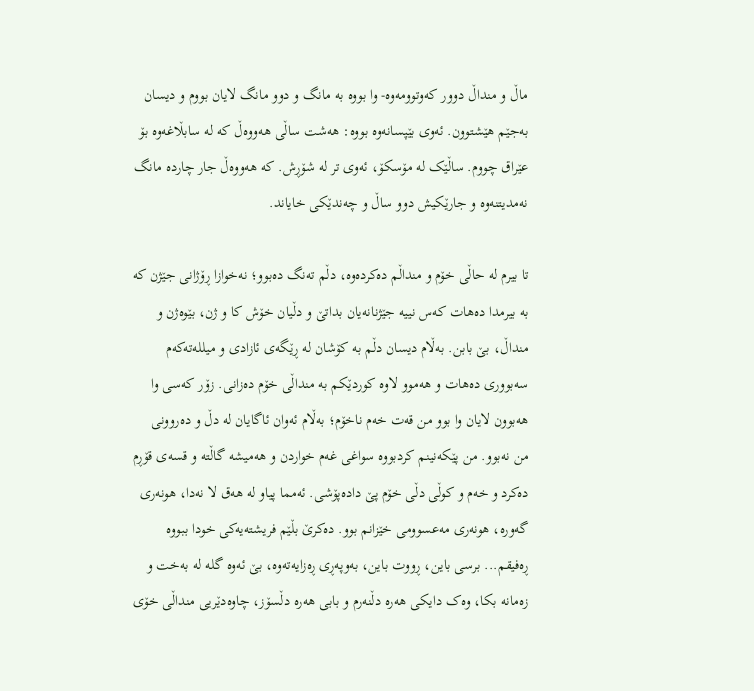ماڵ و منداڵ دوور کەوتوومەوە- وا بووە بە مانگ و دوو مانگ لایان بووم و دیسان بەجێم هێشتوون. ئەوی بێپسانەوە بووە: هەشت ساڵی هەووەڵ کە لە سابڵاغەوە بۆ عێراق چووم. ساڵێک لە مۆسکۆ، ئەوی تر لە شۆڕش. کە هەووەڵ جار چاردە مانگ نەمدیتنەوە و جارێکیش دوو ساڵ و چەندێکی خایاند.

تا بیرم لە حاڵی خۆم و منداڵم دەکردەوە، دڵم تەنگ دەبوو؛ نەخوازا ڕۆژانی جێژن کە بە بیرمدا دەهات کەس نییە جێژنانەیان بداتێ و دڵیان خۆش کا و ژن، بێوەژن و منداڵ، بێ بابن. بەڵام دیسان دڵم بە کۆشان لە ڕێگەی ئازادی و میللەتەکەم سەبووری دەهات و هەموو لاوە کوردێکم بە منداڵی خۆم دەزانی. زۆر کەسی وا هەبوون لایان وا بوو من قەت خەم ناخۆم؛ بەڵام ئەوان ئاگایان لە دڵ و دەروونی من نەبوو. من پێکەنینم کردبووە سواغی غەم خواردن و هەمیشە گاڵتە و قسەی قۆڕم دەکرد و خەم و کوڵی دڵی خۆم پێ دادەپۆشی. ئەمما پیاو لە هەق لا نەدا، هونەری گەورە، هونەری مەعسوومی خێزانم بوو. دەکرێ بڵێم فریشتەیەکی خودا ببووە ڕەفیقم... برسی باین، ڕووت باین، بەوپەڕی ڕەزایەتەوە، بێ ئەوە گلە لە بەخت و زەمانە بکا، وەک دایکی هەرە دڵنەرم و بابی هەرە دڵسۆز، چاوەدێریی منداڵی خۆی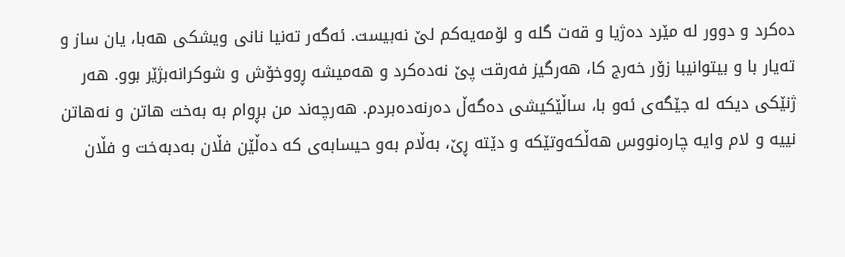دەکرد و دوور لە مێرد دەژیا و قەت گلە و لۆمەیەکم لێ نەبیست. ئەگەر تەنیا نانی ویشکی هەبا، یان ساز و تەیار با و بیتوانیبا زۆر خەرج کا، هەرگیز فەرقت پێ نەدەکرد و هەمیشە ڕووخۆش و شوکرانەبژێر بوو. هەر ژنێکی دیکە لە جێگەی ئەو با، ساڵێکیشی دەگەڵ دەرنەدەبردم. هەرچەند من بڕوام بە بەخت هاتن و نەهاتن نییە و لام وایە چارەنووس هەڵکەوتێکە و دێتە ڕێ، بەڵام بەو حیسابەی کە دەڵێن فڵان بەدبەخت و فڵان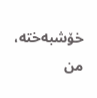خۆشبەختە، من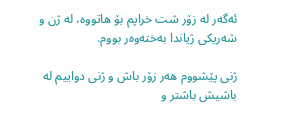ئەگەر لە زۆر شت خراپم بۆ هاتووە، لە ژن و شەریکی ژیاندا بەختەوەر بووم.

ژنی پێشووم هەر زۆر باش و ژنی دواییم لە باشیش باشتر و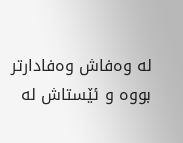لە وەفاش وەفادارتر بووە و ئێستاش لە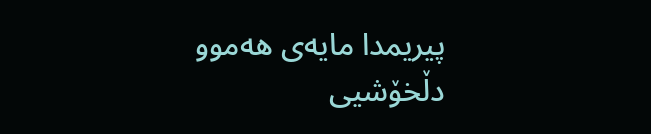پیریمدا مایەی هەموو دڵخۆشیی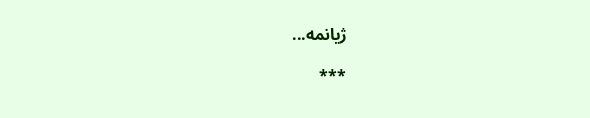ژیانمە...

***